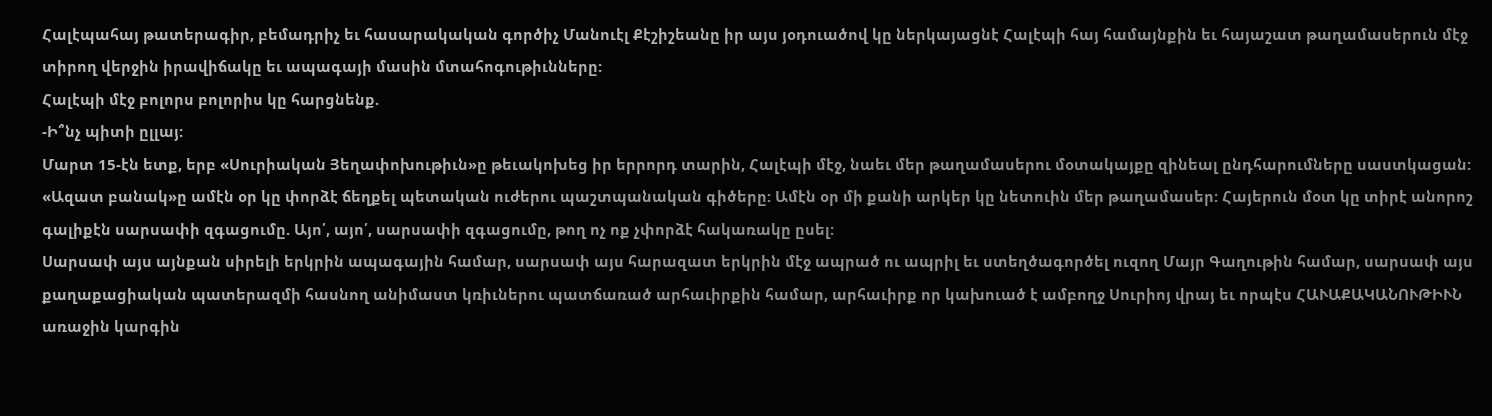Հալէպահայ թատերագիր, բեմադրիչ եւ հասարակական գործիչ Մանուէլ Քէշիշեանը իր այս յօդուածով կը ներկայացնէ Հալէպի հայ համայնքին եւ հայաշատ թաղամասերուն մէջ տիրող վերջին իրավիճակը եւ ապագայի մասին մտահոգութիւնները:
Հալէպի մէջ բոլորս բոլորիս կը հարցնենք.
-Ի՞նչ պիտի ըլլայ:
Մարտ 15-էն ետք, երբ «Սուրիական Յեղափոխութիւն»ը թեւակոխեց իր երրորդ տարին, Հալէպի մէջ, նաեւ մեր թաղամասերու մօտակայքը զինեալ ընդհարումները սաստկացան: «Ազատ բանակ»ը ամէն օր կը փորձէ ճեղքել պետական ուժերու պաշտպանական գիծերը: Ամէն օր մի քանի արկեր կը նետուին մեր թաղամասեր: Հայերուն մօտ կը տիրէ անորոշ գալիքէն սարսափի զգացումը. Այո՛, այո՛, սարսափի զգացումը, թող ոչ ոք չփորձէ հակառակը ըսել:
Սարսափ այս այնքան սիրելի երկրին ապագային համար, սարսափ այս հարազատ երկրին մէջ ապրած ու ապրիլ եւ ստեղծագործել ուզող Մայր Գաղութին համար, սարսափ այս քաղաքացիական պատերազմի հասնող անիմաստ կռիւներու պատճառած արհաւիրքին համար, արհաւիրք որ կախուած է ամբողջ Սուրիոյ վրայ եւ որպէս ՀԱՒԱՔԱԿԱՆՈՒԹԻՒՆ առաջին կարգին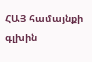ՀԱՅ համայնքի գլխին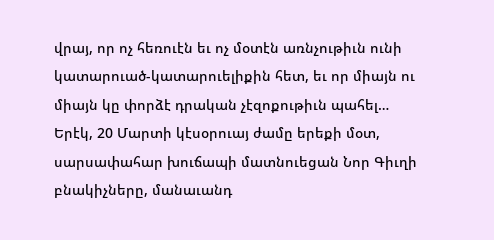վրայ, որ ոչ հեռուէն եւ ոչ մօտէն առնչութիւն ունի կատարուած-կատարուելիքին հետ, եւ որ միայն ու միայն կը փորձէ դրական չէզոքութիւն պահել…
Երէկ, 20 Մարտի կէսօրուայ ժամը երեքի մօտ, սարսափահար խուճապի մատնուեցան Նոր Գիւղի բնակիչները, մանաւանդ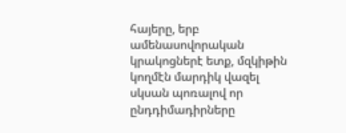հայերը, երբ ամենասովորական կրակոցներէ ետք, մզկիթին կողմէն մարդիկ վազել սկսան պոռալով որ ընդդիմադիրները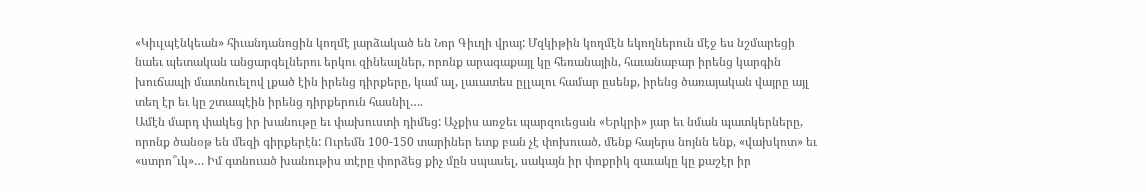«Կիւլպէնկեան» հիւանդանոցին կողմէ յարձակած են Նոր Գիւղի վրայ: Մզկիթին կողմէն եկողներուն մէջ ես նշմարեցի նաեւ պետական անցարգելներու երկու զինեալներ, որոնք արագաքայլ կը հեռանային, հաւանաբար իրենց կարգին խուճապի մատնուելով լքած էին իրենց դիրքերը, կամ ալ, լաւատես ըլլալու համար ըսենք, իրենց ծառայական վայրը այլ տեղ էր եւ կը շտապէին իրենց դիրքերուն հասնիլ….
Ամէն մարդ փակեց իր խանութը եւ փախուստի դիմեց: Աչքիս առջեւ պարզուեցան «Երկրի» յար եւ նման պատկերները, որոնք ծանօթ են մեզի գիրքերէն: Ուրեմն 100-150 տարիներ ետք բան չէ փոխուած, մենք հայերս նոյնն ենք, «վախկոտ» եւ «ստրո՞ւկ»… Իմ գտնուած խանութիս տէրը փորձեց քիչ մըն սպասել, սակայն իր փոքրիկ զաւակը կը քաշէր իր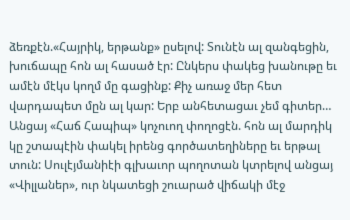ձեռքէն.«Հայրիկ, երթանք» ըսելով: Տունէն ալ զանգեցին, խուճապը հոն ալ հասած էր: Ընկերս փակեց խանութը եւ ամէն մէկս կողմ մը գացինք: Քիչ առաջ մեր հետ վարդապետ մըն ալ կար: Երբ անհետացաւ չեմ գիտեր…
Անցայ «Հաճ Հապիպ» կոչուող փողոցէն. հոն ալ մարդիկ կը շտապէին փակել իրենց գործատեղիները եւ երթալ տուն: Սուլէյմանիէի գլխաւոր պողոտան կտրելով անցայ «Վիլլաներ», ուր նկատեցի շուարած վիճակի մէջ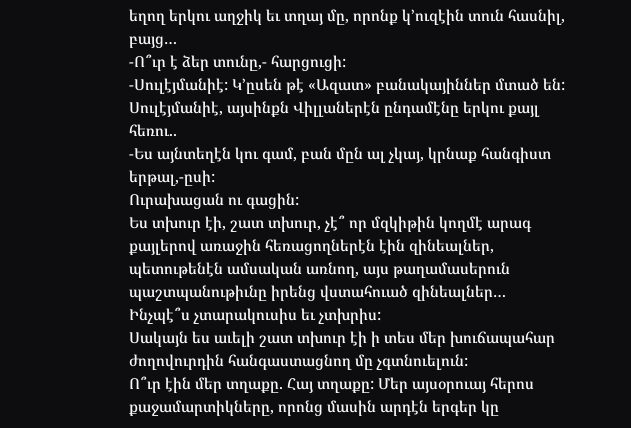եղող երկու աղջիկ եւ տղայ մը, որոնք կ’ուզէին տուն հասնիլ, բայց…
-Ո՞ւր է ձեր տունը,- հարցուցի:
-Սուլէյմանիէ: Կ’ըսեն թէ «Ազատ» բանակայիններ մտած են:
Սուլէյմանիէ, այսինքն Վիլլաներէն ընդամէնը երկու քայլ հեռու..
-Ես այնտեղէն կու գամ, բան մըն ալ չկայ, կրնաք հանգիստ երթալ,-ըսի:
Ուրախացան ու գացին:
Ես տխուր էի, շատ տխուր, չէ՞ որ մզկիթին կողմէ արագ քայլերով առաջին հեռացողներէն էին զինեալներ, պետութենէն ամսական առնող, այս թաղամասերուն պաշտպանութիւնը իրենց վստահուած զինեալներ…
Ինչպէ՞ս չտարակուսիս եւ չտխրիս:
Սակայն ես աւելի շատ տխուր էի ի տես մեր խուճապահար ժողովուրդին հանգաստացնող մը չգտնուելուն:
Ո՞ւր էին մեր տղաքը. Հայ տղաքը: Մեր այսօրուայ հերոս քաջամարտիկները, որոնց մասին արդէն երգեր կը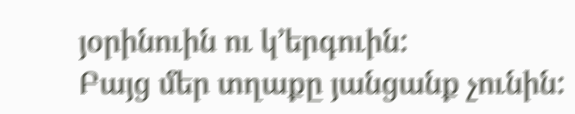յօրինուին ու կ’երգուին:
Բայց մեր տղաքը յանցանք չունին: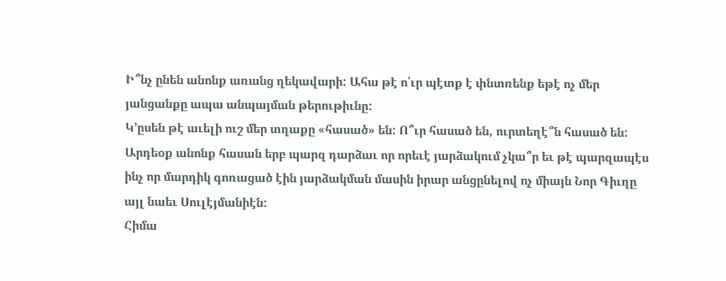Ի՞նչ ընեն անոնք առանց ղեկավարի: Ահա թէ ո՛ւր պէտք է փնտռենք եթէ ոչ մեր յանցանքը ապա անպայման թերութիւնը:
Կ’ըսեն թէ աւելի ուշ մեր տղաքը «հասած» են: Ո՞ւր հասած են, ուրտեղէ՞ն հասած են: Արդեօք անոնք հասան երբ պարզ դարձաւ որ որեւէ յարձակում չկա՞ր եւ թէ պարզապէս ինչ որ մարդիկ գոռացած էին յարձակման մասին իրար անցընելով ոչ միայն Նոր Գիւղը այլ նաեւ Սուլէյմանիէն:
Հիմա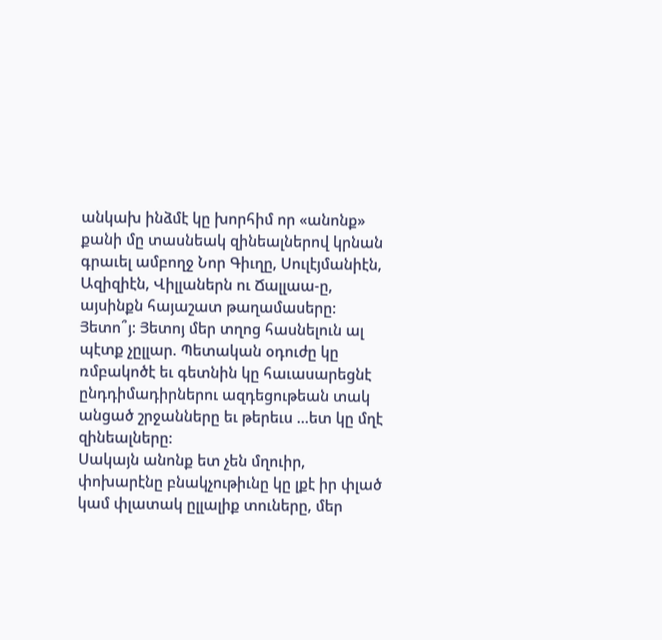անկախ ինձմէ կը խորհիմ որ «անոնք» քանի մը տասնեակ զինեալներով կրնան գրաւել ամբողջ Նոր Գիւղը, Սուլէյմանիէն, Ազիզիէն, Վիլլաներն ու Ճալլաա-ը, այսինքն հայաշատ թաղամասերը:
Յետո՞յ: Յետոյ մեր տղոց հասնելուն ալ պէտք չըլլար. Պետական օդուժը կը ռմբակոծէ եւ գետնին կը հաւասարեցնէ ընդդիմադիրներու ազդեցութեան տակ անցած շրջանները եւ թերեւս …ետ կը մղէ զինեալները:
Սակայն անոնք ետ չեն մղուիր, փոխարէնը բնակչութիւնը կը լքէ իր փլած կամ փլատակ ըլլալիք տուները, մեր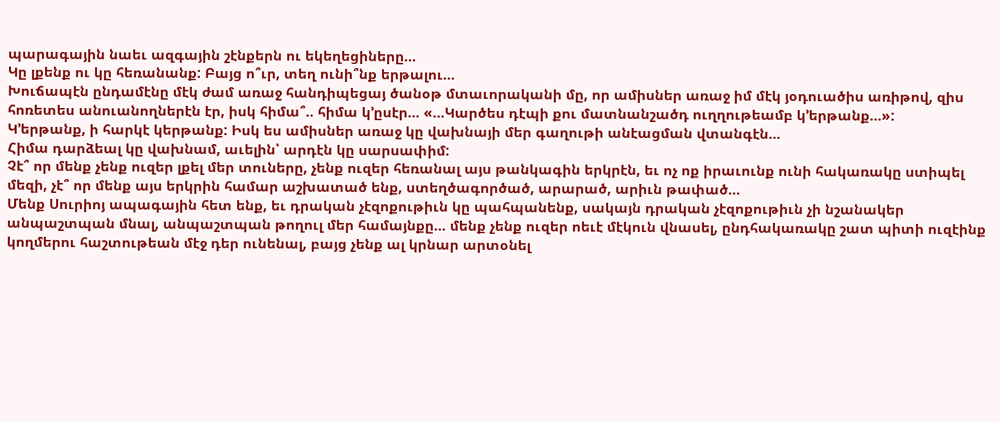պարագային նաեւ ազգային շէնքերն ու եկեղեցիները…
Կը լքենք ու կը հեռանանք: Բայց ո՞ւր, տեղ ունի՞նք երթալու…
Խուճապէն ընդամէնը մէկ ժամ առաջ հանդիպեցայ ծանօթ մտաւորականի մը, որ ամիսներ առաջ իմ մէկ յօդուածիս առիթով, զիս հոռետես անուանողներէն էր, իսկ հիմա՞.. հիմա կ’ըսէր… «…Կարծես դէպի քու մատնանշածդ ուղղութեամբ կ’երթանք…»:
Կ’երթանք, ի հարկէ կերթանք: Իսկ ես ամիսներ առաջ կը վախնայի մեր գաղութի անէացման վտանգէն…
Հիմա դարձեալ կը վախնամ, աւելին՝ արդէն կը սարսափիմ:
Չէ՞ որ մենք չենք ուզեր լքել մեր տուները, չենք ուզեր հեռանալ այս թանկագին երկրէն, եւ ոչ ոք իրաւունք ունի հակառակը ստիպել մեզի, չէ՞ որ մենք այս երկրին համար աշխատած ենք, ստեղծագործած, արարած, արիւն թափած…
Մենք Սուրիոյ ապագային հետ ենք, եւ դրական չէզոքութիւն կը պահպանենք, սակայն դրական չէզոքութիւն չի նշանակեր անպաշտպան մնալ, անպաշտպան թողուլ մեր համայնքը… մենք չենք ուզեր ոեւէ մէկուն վնասել, ընդհակառակը շատ պիտի ուզէինք կողմերու հաշտութեան մէջ դեր ունենալ, բայց չենք ալ կրնար արտօնել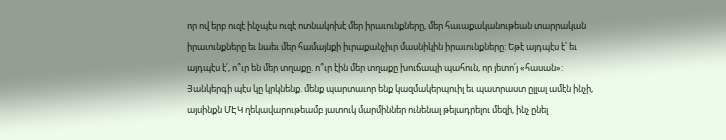որ ով երբ ուզէ ինչպէս ուզէ ոտնակոխէ մեր իրաւունքները, մեր հաւաքականութեան տարրական իրաւունքները եւ նաեւ մեր համայնքի իւրաքանչիւր մասնիկին իրաւունքները: Եթէ այդպէս է՝ եւ այդպէս է՛, ո՞ւր են մեր տղաքը. ո՞ւր էին մեր տղաքը խուճապի պահուն, որ յետո՛յ «հասան»:
Յանկերգի պէս կը կրկնենք. մենք պարտաւոր ենք կազմակերպուիլ եւ պատրաստ ըլլալ ամէն ինչի, այսինքն ՄԷԿ ղեկավարութեամբ յատուկ մարմիններ ունենալ թելադրելու մեզի, ինչ ընել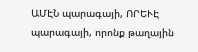ԱՄԷՆ պարագայի, ՈՐԵՒԷ պարագայի, որոնք թաղային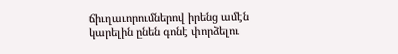ճիւղաւորումներով իրենց ամէն կարելին ընեն գոնէ փորձելու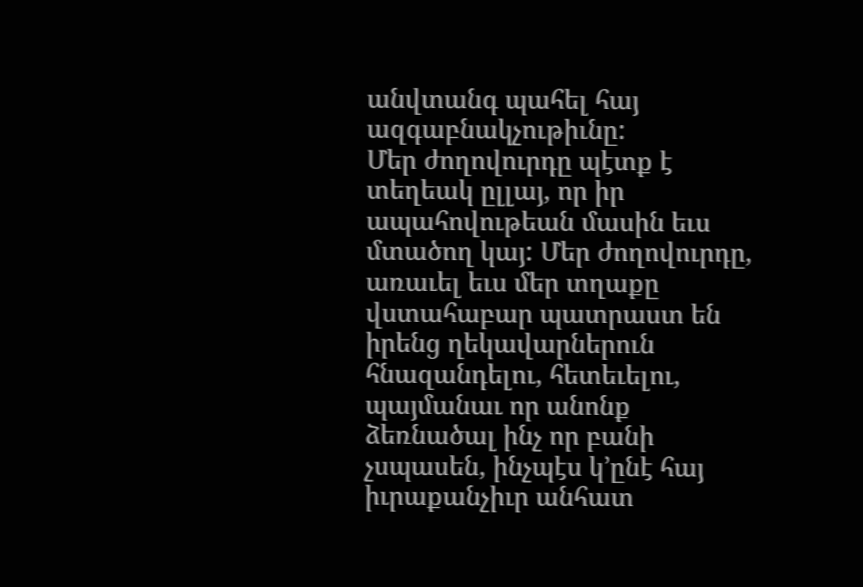անվտանգ պահել հայ ազգաբնակչութիւնը:
Մեր ժողովուրդը պէտք է տեղեակ ըլլայ, որ իր ապահովութեան մասին եւս մտածող կայ: Մեր ժողովուրդը, առաւել եւս մեր տղաքը վստահաբար պատրաստ են իրենց ղեկավարներուն հնազանդելու, հետեւելու, պայմանաւ որ անոնք ձեռնածալ ինչ որ բանի չսպասեն, ինչպէս կ’ընէ հայ իւրաքանչիւր անհատ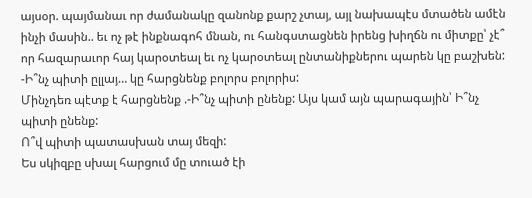այսօր. պայմանաւ որ ժամանակը զանոնք քարշ չտայ, այլ նախապէս մտածեն ամէն ինչի մասին.. եւ ոչ թէ ինքնագոհ մնան, ու հանգստացնեն իրենց խիղճն ու միտքը՝ չէ՞ որ հազարաւոր հայ կարօտեալ եւ ոչ կարօտեալ ընտանիքներու պարեն կը բաշխեն:
-Ի՞նչ պիտի ըլլայ… կը հարցնենք բոլորս բոլորիս:
Մինչդեռ պէտք է հարցնենք .-Ի՞նչ պիտի ընենք: Այս կամ այն պարագային՝ Ի՞նչ պիտի ընենք:
Ո՞վ պիտի պատասխան տայ մեզի:
Ես սկիզբը սխալ հարցում մը տուած էի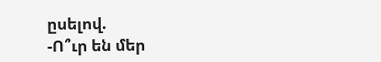ըսելով.
-Ո՞ւր են մեր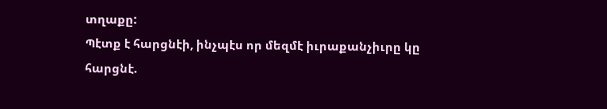տղաքը:
Պէտք է հարցնէի, ինչպէս որ մեզմէ իւրաքանչիւրը կը հարցնէ.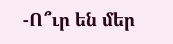-Ո՞ւր են մեր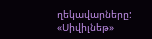ղեկավարները:
«Սիվիլնեթ»